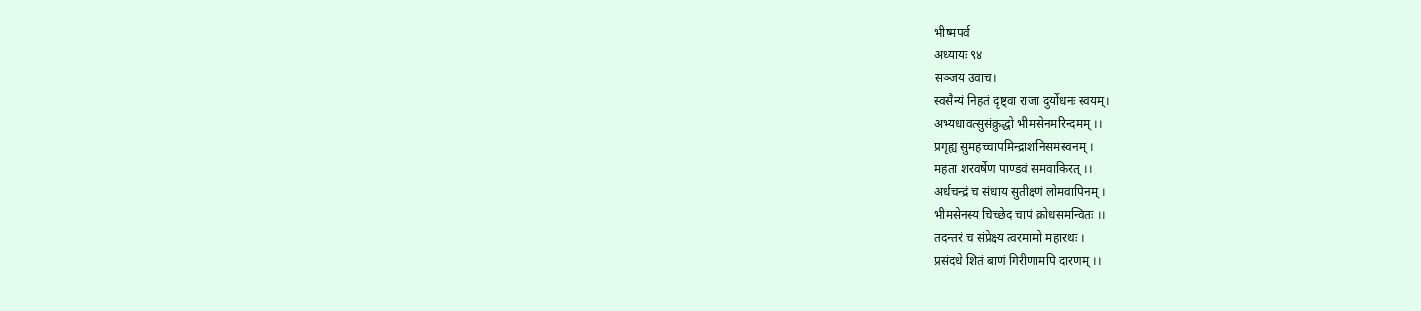भीष्मपर्व
अध्यायः ९४
सञ्जय उवाच।
स्वसैन्यं निहतं दृष्ट्वा राजा दुर्योधनः स्वयम्।
अभ्यधावत्सुसंक्रुद्धो भीमसेनमरिन्दमम् ।।
प्रगृह्य सुमहच्चापमिन्द्राशनिसमस्वनम् ।
महता शरवर्षेण पाण्डवं समवाकिरत् ।।
अर्धचन्द्रं च संधाय सुतीक्ष्णं लोमवापिनम् ।
भीमसेनस्य चिच्छेद चापं क्रोधसमन्वितः ।।
तदन्तरं च संप्रेक्ष्य त्वरमामो महारथः ।
प्रसंदधे शितं बाणं गिरीणामपि दारणम् ।।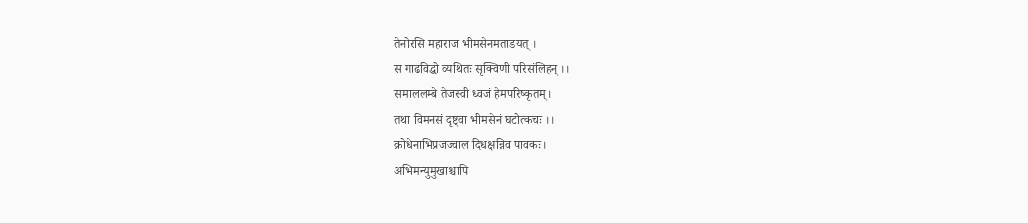तेनोरसि महाराज भीमसेनमताडयत् ।
स गाढविद्धो व्यथितः सृक्विणी परिसंलिहन् ।।
समाललम्बे तेजस्वी ध्वजं हेमपरिष्कृतम्।
तथा विमनसं दृष्ट्वा भीमसेनं घटोत्कचः ।।
क्रोधेनाभिप्रजज्वाल दिधक्षन्निव पावकः।
अभिमन्युमुखाश्चापि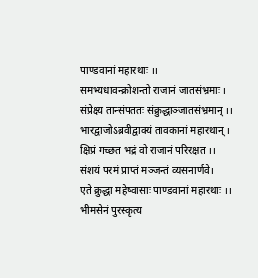पाण्डवानां महारथाः ।।
समभ्यधावन्क्रोशन्तो राजानं जातसंभ्रमाः ।
संप्रेक्ष्य तान्संपततः संक्रुद्धाञ्जातसंभ्रमान् ।।
भारद्वाजोऽब्रवीद्वाक्यं तावकानां महारथान् ।
क्षिप्रं गच्छत भद्रं वो राजानं परिरक्षत ।।
संशयं परमं प्राप्तं मञ्जन्तं व्यसनार्णवे।
एते क्रुद्धा महेष्वासाः पाण्डवानां महारथाः ।।
भीमसेनं पुरस्कृत्य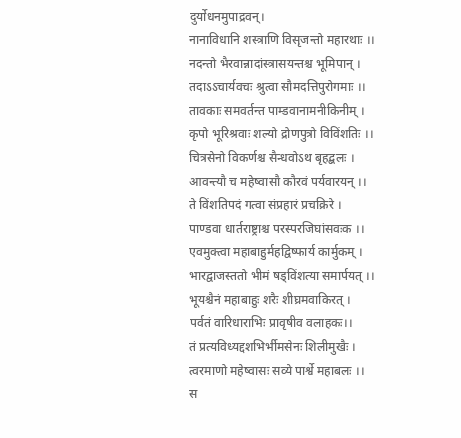दुर्योधनमुपाद्रवन्।
नानाविधानि शस्त्राणि विसृजन्तो महारथाः ।।
नदन्तो भैरवान्नादांस्त्रासयन्तश्च भूमिपान् ।
तदाऽऽचार्यवचः श्रुत्वा सौमदत्तिपुरोगमाः ।।
तावकाः समवर्तन्त पाम्डवानामनीकिनीम् ।
कृपो भूरिश्रवाः शल्यो द्रोणपुत्रो विविंशतिः ।।
चित्रसेनो विकर्णश्च सैन्धवोऽथ बृहद्बलः ।
आवन्त्यौ च महेष्वासौ कौरवं पर्यवारयन् ।।
ते विंशतिपदं गत्वा संप्रहारं प्रचक्रिरे ।
पाण्डवा धार्तराष्ट्राश्च परस्परजिघांसवःक ।।
एवमुक्त्वा महाबाहुर्महद्विष्फार्य कार्मुकम् ।
भारद्वाजस्ततो भीमं षड्विंशत्या समार्पयत् ।।
भूयश्चैनं महाबाहुः शरैः शीघ्रमवाकिरत् ।
पर्वतं वारिधाराभिः प्रावृषीव वलाहकः।।
तं प्रत्यविध्यद्दशभिर्भीमसेनः शिलीमुखैः ।
त्वरमाणो महेष्वासः सव्ये पार्श्वे महाबलः ।।
स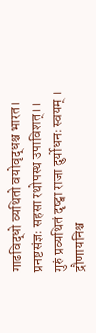गाढविद्धो व्यथितो वयोवृद्धश्च भारत।
प्रनष्टसंज्ञः सहसा रथोपस्थ उपाविशत्।।
गुरुं प्रव्यथितं दृष्ट्वा राजा दुर्योधनः स्वयम् ।
द्रौणायनिश्च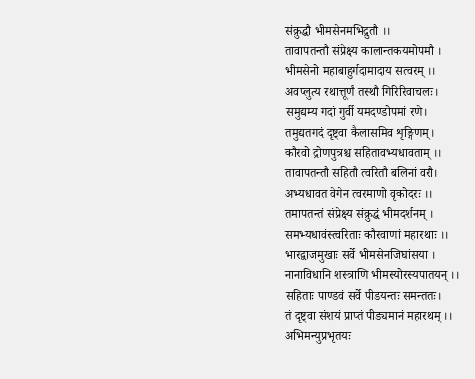संक्रुद्धौ भीमसेनमभिद्रुतौ ।।
तावापतन्तौ संप्रेक्ष्य कालान्तकयमोपमौ ।
भीमसेनो महाबाहुर्गदामादाय सत्वरम् ।।
अवप्लुत्य रथात्तूर्णं तस्थौ गिरिरिवाचलः।
समुद्यम्य गदां गुर्वी यमदण्डोपमां रणे।
तमुद्यतगदं दृष्ट्वा कैलासमिव शृङ्गिणम्।
कौरवो द्रोणपुत्रश्च सहितावभ्यधावताम् ।।
तावापतन्तौ सहितौ त्वरितौ बलिनां वरौ।
अभ्यधावत वेगेन त्वरमाणो वृकोदरः ।।
तमापतन्तं संप्रेक्ष्य संक्रुद्धं भीमदर्शनम् ।
समभ्यधावंस्त्वरिताः कौरवाणां महारथाः ।।
भारद्वाजमुखाः सर्वे भीमसेनजिघांसया ।
नानाविधानि शस्त्राणि भीमस्योरस्यपातयन् ।।
सहिताः पाण्डवं सर्वे पीडयन्तः समन्ततः।
तं दृष्ट्वा संशयं प्राप्तं पीड्यमानं महारथम् ।।
अभिमन्युप्रभृतयः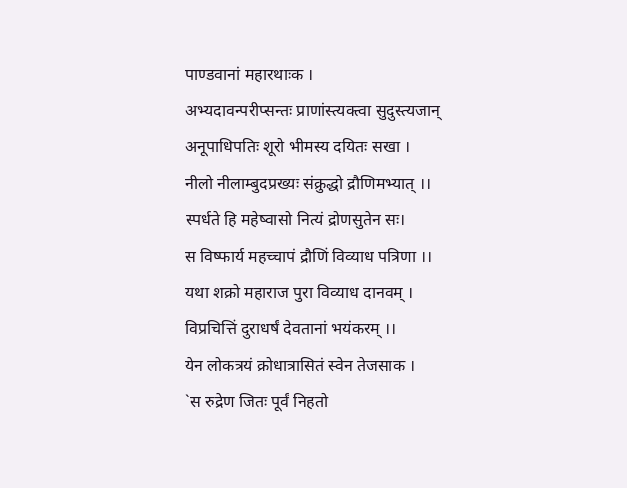पाण्डवानां महारथाःक ।
अभ्यदावन्परीप्सन्तः प्राणांस्त्यक्त्वा सुदुस्त्यजान्
अनूपाधिपतिः शूरो भीमस्य दयितः सखा ।
नीलो नीलाम्बुदप्रख्यः संक्रुद्धो द्रौणिमभ्यात् ।।
स्पर्धते हि महेष्वासो नित्यं द्रोणसुतेन सः।
स विष्फार्य महच्चापं द्रौणिं विव्याध पत्रिणा ।।
यथा शक्रो महाराज पुरा विव्याध दानवम् ।
विप्रचित्तिं दुराधर्षं देवतानां भयंकरम् ।।
येन लोकत्रयं क्रोधात्रासितं स्वेन तेजसाक ।
`स रुद्रेण जितः पूर्वं निहतो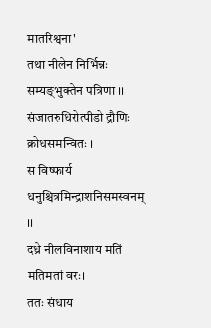मातरिश्वना'
तथा नीलेन निर्भिन्नः सम्यङ्भुक्तेन पत्रिणा ।।
संजातरुधिरोत्पीडो द्रौणिः क्रोधसमन्वितः ।
स विष्फार्य धनुश्चित्रमिन्द्राशनिसमस्वनम् ।।
दध्रे नीलविनाशाय मतिं मतिमतां वरः।
ततः संधाय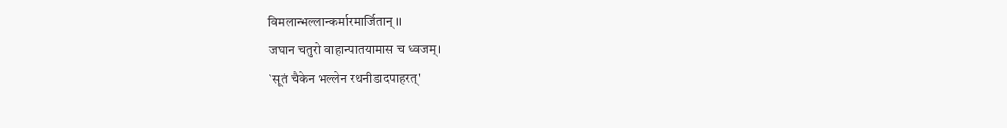विमलान्भल्लान्कर्मारमार्जितान् ।।
जघान चतुरो वाहान्पातयामास च ध्वजम्।
`सूतं चैकेन भल्लेन रथनीडादपाहरत्'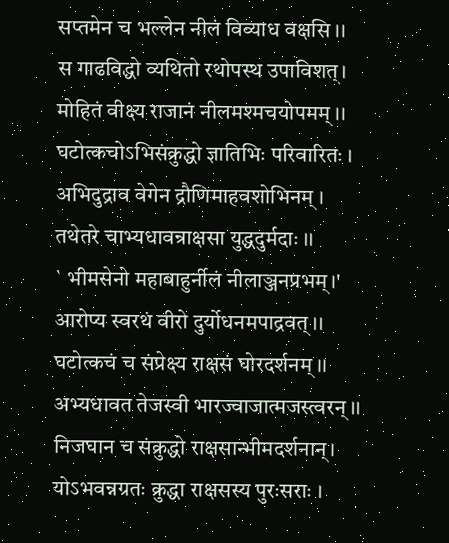सप्तमेन च भल्लेन नीलं विव्याध वक्षसि ।।
स गाढविद्धो व्यथितो रथोपस्थ उपाविशत्।
मोहितं वीक्ष्य राजानं नीलमश्मचयोपमम् ।।
घटोत्कचोऽभिसंक्रुद्धो ज्ञातिभिः परिवारितः ।
अभिदुद्राव वेगेन द्रौणिमाहवशोभिनम् ।
तथेतरे चाभ्यधावन्राक्षसा युद्धदुर्मदाः ।।
` भीमसेनो महाबाहुर्नीलं नीलाञ्जनप्रभम्।'
आरोप्य स्वरथं वीरो दुर्योधनमपाद्रवत् ।।
घटोत्कचं च संप्रेक्ष्य राक्षसं घोरदर्शनम् ।।
अभ्यधावत तेजस्वी भारज्वाजात्मजस्त्वरन् ।।
निजघान च संक्रुद्धो राक्षसान्भीमदर्शनान्।
योऽभवन्नग्रतः क्रुद्धा राक्षसस्य पुरःसराः ।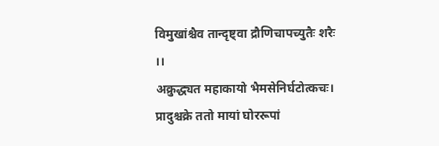विमुखांश्चैव तान्दृष्ट्वा द्रौणिचापच्युतैः शरैः ।।
अक्रुद्ध्यत महाकायो भैमसेनिर्घटोत्कचः।
प्रादुश्चक्रे ततो मायां घोररूपां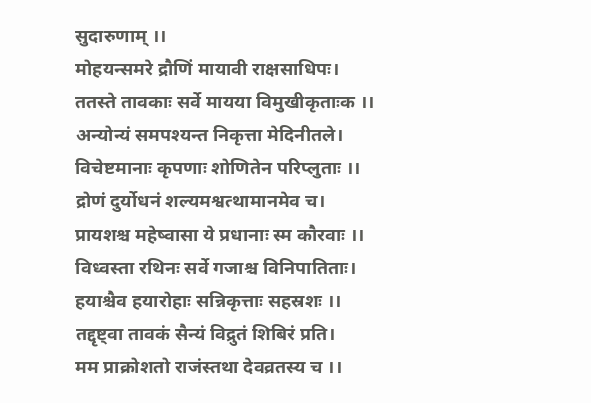सुदारुणाम् ।।
मोहयन्समरे द्रौणिं मायावी राक्षसाधिपः।
ततस्ते तावकाः सर्वे मायया विमुखीकृताःक ।।
अन्योन्यं समपश्यन्त निकृत्ता मेदिनीतले।
विचेष्टमानाः कृपणाः शोणितेन परिप्लुताः ।।
द्रोणं दुर्योधनं शल्यमश्वत्थामानमेव च।
प्रायशश्च महेष्वासा ये प्रधानाः स्म कौरवाः ।।
विध्वस्ता रथिनः सर्वे गजाश्च विनिपातिताः।
हयाश्चैव हयारोहाः सन्निकृत्ताः सहस्रशः ।।
तद्दृष्ट्वा तावकं सैन्यं विद्रुतं शिबिरं प्रति।
मम प्राक्रोशतो राजंस्तथा देवव्रतस्य च ।।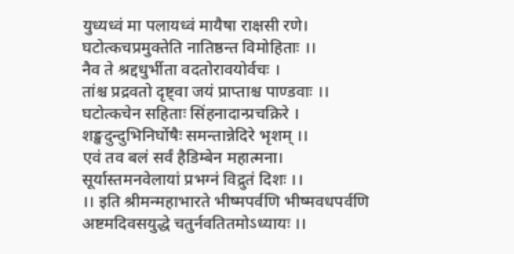युध्यध्वं मा पलायध्वं मायैषा राक्षसी रणे।
घटोत्कचप्रमुक्तेति नातिष्ठन्त विमोहिताः ।।
नैव ते श्रद्दधुर्भीता वदतोरावयोर्वचः ।
तांश्च प्रद्रवतो दृष्ट्वा जयं प्राप्ताश्च पाण्डवाः ।।
घटोत्कचेन सहिताः सिंहनादान्प्रचक्रिरे ।
शङ्खदुन्दुभिनिर्घोषैः समन्तान्नेदिरे भृशम् ।।
एवं तव बलं सर्वं हैडिम्बेन महात्मना।
सूर्यास्तमनवेलायां प्रभग्नं विद्रुतं दिशः ।।
।। इति श्रीमन्महाभारते भीष्मपर्वणि भीष्मवधपर्वणि
अष्टमदिवसयुद्धे चतुर्नवतितमोऽध्यायः ।।